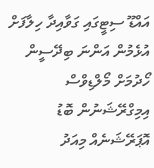އައްޑޫ ސިޓީގައި ގަވާއިދާ ހިލާފަށް އުޅެމުން އަންނަ ބިދޭސީން ހޯދުމަށް މޯލްޑިވްސް އިމިގްރޭޝަނުން ބޮޑު އޮޕަރޭޝަނެއް މިއަދު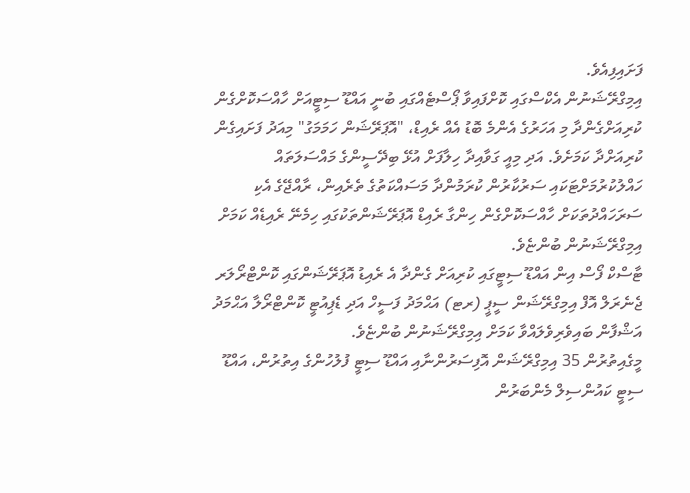ފަށައިފިއެވެ.
އިމިގްރޭޝަނުން އެކްސްގައި ކޮށްފައިވާ ޕޯސްޓެއްގައި ބުނީ އައްޑޫ ސިޓީއަށް ހާއްސަކޮށްގެން ކުރިއަށްގެންދާ މި އަހަރުގެ އެންމެ ބޮޑު އެއް ރެއިޑް، "އޮޕަރޭޝަން ހަމަމަގު" މިއަދު ފަށައިގެން ކުރިއަށްދާ ކަމަށެވެ. އަދި މިއީ ގަވާއިދާ ހިލާފަށް އުޅޭ ބިދޭސީންގެ މައްސަލަތައް ހައްލުކުރުމަށްޓަކައި ސަރުކާރުން ކުރަމުންދާ މަސައްކަތުގެ ތެރެއިން، ރާއްޖޭގެ އެކި ސަރަހައްދުތަކަށް ހާއްސަކޮށްގެން ހިންގާ ރެއިޑް އޮޕަރޭޝަންތަކުގައި ހިމެނޭ ރެއިޑެއް ކަމަށް އިމިގްރޭޝަނުން ބުންޏެވެ.
ޓާސްކް ފޯސް އިން އައްޑޫ ސިޓީގައި ކުރިއަށް ގެންދާ އެ ރެއިޑު އޮޕަރޭޝަންގައި ކޮންޓްރޯލަރ ޖެނެރަލް އޮފް އިމިގްރޭޝަން ސީޕީ (ރޓ) އަޙްމަދު ފަސީހް އަދި ޑެޕިއުޓީ ކޮންޓްރޯލާ އަޙްމަދު އަޝްފާން ބައިވެރިވެލައްވާ ކަމަށް އިމިގްރޭޝަނުން ބުންޏެވެ.
މީގެއިތުރުން 35 އިމިގްރޭޝަން އޮފިސަރުންނާއި އައްޑޫ ސިޓީ ފުލުހުންގެ އިތުރުން، އައްޑޫ ސިޓީ ކައުންސިލް މެންބަރުން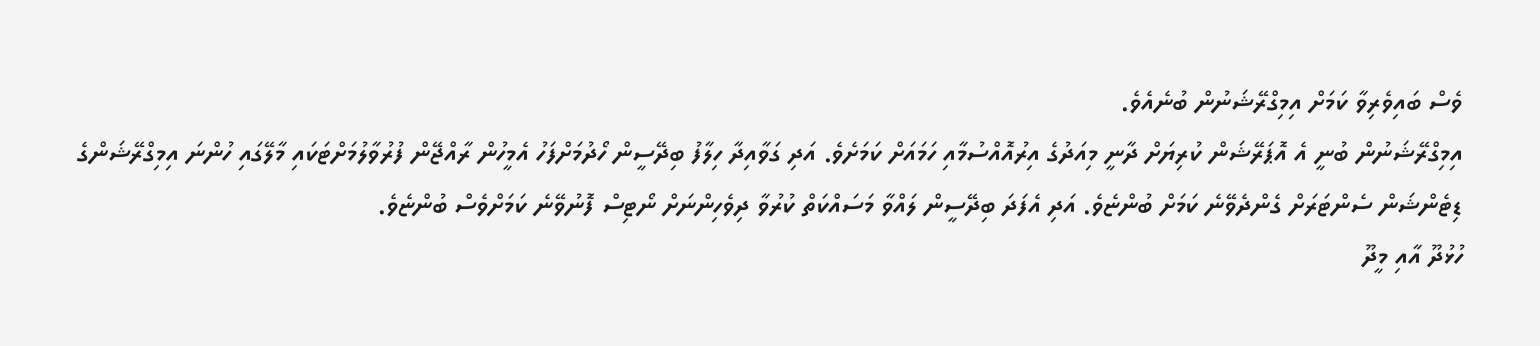ވެސް ބައިވެރިވާ ކަމަށް އިމިގްރޭޝަނުން ބުނެއެވެ.
އިމިގްރޭޝަނުން ބުނީ އެ އޮޕަރޭޝަން ކުރިޔަށް ދާނީ މިއަދުގެ އިރުއޮއްސުމާއި ހަމައަށް ކަމަށެވެ. އަދި ގަވާއިދާ ހިލާފު ބިދޭސީން ހޯދުމަށްފަހު އެމީހުން ރާއްޖޭން ފުރުވާލުމަށްޓަކައި މާލޭގައި ހުންނަ އިމިގްރޭޝަންގެ ޑިޓެންޝަން ސެންޓަރަށް ގެންދެވޭނެ ކަމަށް ބުންޏެވެ. އަދި އެފަދަ ބިދޭސީން ލައްވާ މަސައްކަތް ކުރުވާ ދިވެހިންނަށް ނޯޓިސް ފޮނުވޭނެ ކަމަށްވެސް ބުންޏެވެ.
ހުޅުދޫ އާއި މީދޫ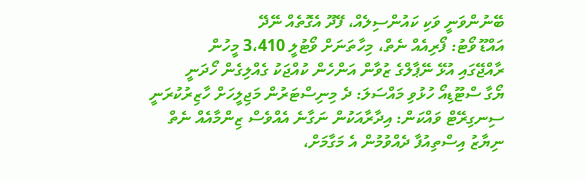ބޭނުންވަނީ ވަކި ކައުންސިލެއް، ފޭދޫ އެގޮތެއް ނޭދޭ
އައްޑޫ ވޯޓު: ފޯރިއެއް ނެތް، މިހާތަނަށް ވޯޓުލީ 3،410 މީހުން
ރާއްޖޭގައި އުޅޭ ނޭޕާލްގެ ޒުވާން އަންހެން ކުއްޖަކު ގެއްލިގެން ހޯދަނީ
ޔޯގާ ސްޓޫޑިއޯ ހުޅުވި މައްސަލަ: ދެ މިނިސްޓަރުން މަޖިލީހަށް ހާޒިރުކުރަނީ
ސިނގިރޭޓް ވައްކަން: އިދާރާއަކުން ނަގާނެ އެއްވެސް ޒިންމާއެއް ނެތް
ނިޔާޒު އިސްތިއުފާ ދެއްވުމުން އެ މަގާމަށް،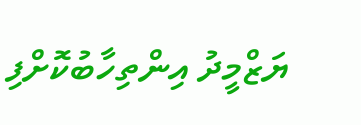ޔަޒްމީދު އިންތިހާބުކޮށްފި